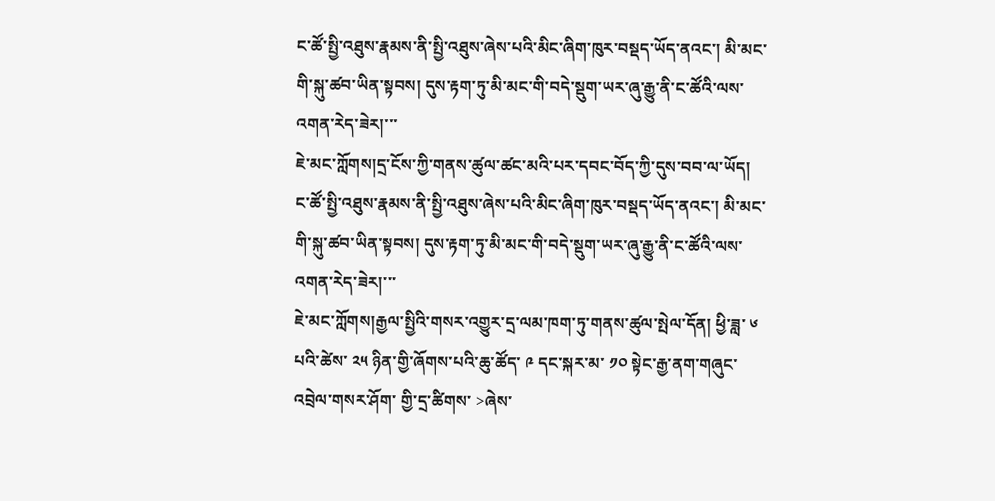ང་ཚོ་སྤྱི་འཐུས་རྣམས་ནི་སྤྱི་འཐུས་ཞེས་པའི་མིང་ཞིག་ཁུར་བསྡད་ཡོད་ནའང་། མི་མང་གི་སྐུ་ཚབ་ཡིན་སྟབས། དུས་རྟག་ཏུ་མི་མང་གི་བདེ་སྡུག་ཡར་ཞུ་རྒྱུ་ནི་ང་ཚོའི་ལས་འགན་རེད་ཟེར།་་་
ཇེ་མང་ཀློགས།དྲ་ངོས་ཀྱི་གནས་ཚུལ་ཚང་མའི་པར་དབང་བོད་ཀྱི་དུས་བབ་ལ་ཡོད།
ང་ཚོ་སྤྱི་འཐུས་རྣམས་ནི་སྤྱི་འཐུས་ཞེས་པའི་མིང་ཞིག་ཁུར་བསྡད་ཡོད་ནའང་། མི་མང་གི་སྐུ་ཚབ་ཡིན་སྟབས། དུས་རྟག་ཏུ་མི་མང་གི་བདེ་སྡུག་ཡར་ཞུ་རྒྱུ་ནི་ང་ཚོའི་ལས་འགན་རེད་ཟེར།་་་
ཇེ་མང་ཀློགས།རྒྱལ་སྤྱིའི་གསར་འགྱུར་དྲ་ལམ་ཁག་ཏུ་གནས་ཚུལ་སྤེལ་དོན། ཕྱི་ཟླ་ ༦ པའི་ཚེས་ ༢༥ ཉིན་གྱི་ཞོགས་པའི་ཆུ་ཚོད་ ༩ དང་སྐར་མ་ ༡༠ སྟེང་རྒྱ་ནག་གཞུང་འབྲེལ་གསར་ཤོག་ གྱི་དྲ་ཚིགས་ >ཞེས་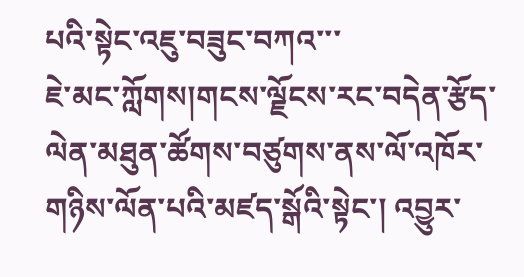པའི་སྟེང་འཇུ་བཟུང་བཀའ་་་
ཇེ་མང་ཀློགས།གངས་ལྗོངས་རང་བདེན་རྩོད་ལེན་མཐུན་ཚོགས་བཙུགས་ནས་ལོ་འཁོར་གཉིས་ལོན་པའི་མཛད་སྒོའི་སྟེང་། འབྱུར་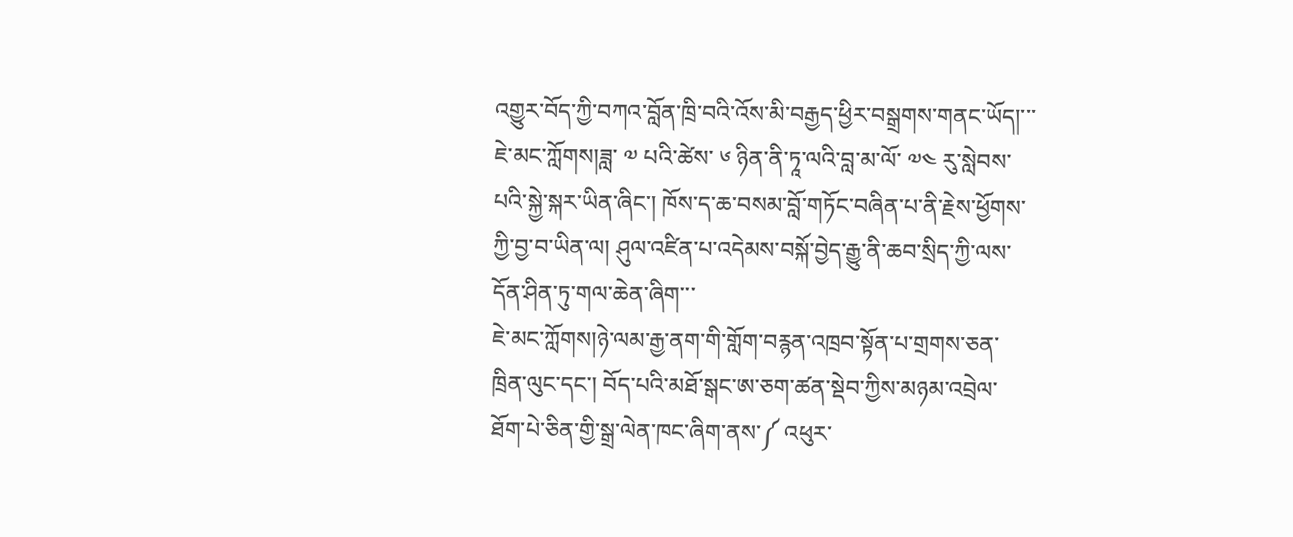འགྱུར་བོད་ཀྱི་བཀའ་བློན་ཁྲི་བའི་འོས་མི་བརྒྱད་ཕྱིར་བསྒྲགས་གནང་ཡོད།་་་
ཇེ་མང་ཀློགས།ཟླ་ ༧ པའི་ཚེས་ ༦ ཉིན་ནི་ཏཱ་ལའི་བླ་མ་ལོ་ ༧༤ རུ་སླེབས་པའི་སྐྱེ་སྐར་ཡིན་ཞིང་། ཁོས་ད་ཆ་བསམ་བློ་གཏོང་བཞིན་པ་ནི་རྗེས་ཕྱོགས་ཀྱི་བྱ་བ་ཡིན་ལ། ཤུལ་འཛིན་པ་འདེམས་བསྐོ་བྱེད་རྒྱུ་ནི་ཆབ་སྲིད་ཀྱི་ལས་དོན་ཤིན་ཏུ་གལ་ཆེན་ཞིག་་་
ཇེ་མང་ཀློགས།ཉེ་ལམ་རྒྱ་ནག་གི་གློག་བརྙན་འཁྲབ་སྟོན་པ་གྲགས་ཅན་ཁྲིན་ལུང་དང་། བོད་པའི་མཐོ་སྒང་ཨ་ཅག་ཚན་སྡེབ་ཀྱིས་མཉམ་འབྲེལ་ཐོག་པེ་ཅིན་གྱི་སྒྲ་ལེན་ཁང་ཞིག་ནས་༼ འཕུར་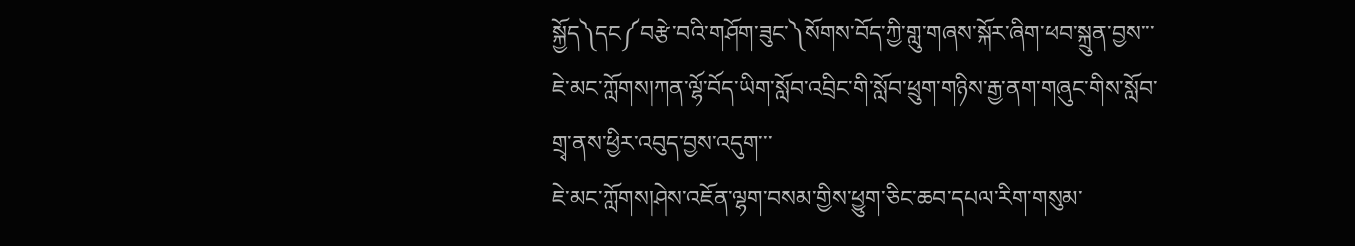སྐྱོད༽དང༼བརྩེ་བའི་གཤོག་ཟུང་༽སོགས་བོད་ཀྱི་གླུ་གཞས་སྐོར་ཞིག་ཕབ་སྐྲུན་བྱས་་་
ཇེ་མང་ཀློགས།ཀན་ལྷོ་བོད་ཡིག་སློབ་འབྲིང་གི་སློབ་ཕྲུག་གཉིས་རྒྱ་ནག་གཞུང་གིས་སློབ་གྲྭ་ནས་ཕྱིར་འབུད་བྱས་འདུག་་་
ཇེ་མང་ཀློགས།ཤེས་འཇོན་ལྷག་བསམ་གྱིས་ཕྱུག་ཅིང་ཆབ་དཔལ་རིག་གསུམ་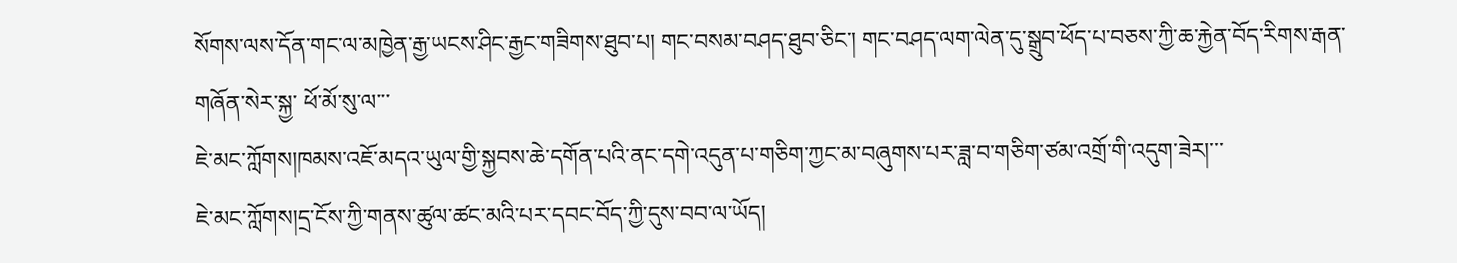སོགས་ལས་དོན་གང་ལ་མཁྱེན་རྒྱ་ཡངས་ཤིང་རྒྱང་གཟིགས་ཐུབ་པ། གང་བསམ་བཤད་ཐུབ་ཅིང་། གང་བཤད་ལག་ལེན་དུ་སྒྲུབ་ཕོད་པ་བཅས་ཀྱི་ཆ་རྐྱེན་བོད་རིགས་རྒན་གཞོན་སེར་སྐྱ་ ཕོ་མོ་སུ་ལ་་་
ཇེ་མང་ཀློགས།ཁམས་འཇོ་མདའ་ཡུལ་གྱི་སྐྱབས་ཆེ་དགོན་པའི་ནང་དགེ་འདུན་པ་གཅིག་ཀྱང་མ་བཞུགས་པར་ཟླ་བ་གཅིག་ཙམ་འགྲོ་གི་འདུག་ཟེར།་་་
ཇེ་མང་ཀློགས།དྲ་ངོས་ཀྱི་གནས་ཚུལ་ཚང་མའི་པར་དབང་བོད་ཀྱི་དུས་བབ་ལ་ཡོད།